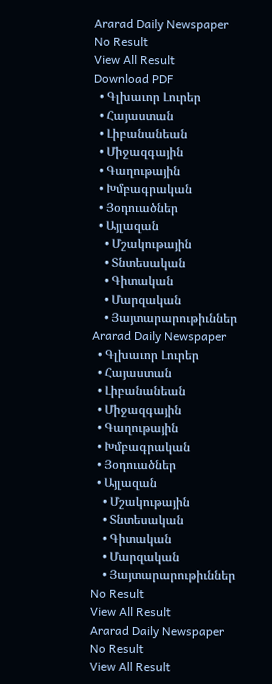Ararad Daily Newspaper
No Result
View All Result
Download PDF
  • Գլխաւոր Լուրեր
  • Հայաստան
  • Լիբանանեան
  • Միջազգային
  • Գաղութային
  • Խմբագրական
  • Յօդուածներ
  • Այլազան
    • Մշակութային
    • Տնտեսական
    • Գիտական
    • Մարզական
    • Յայտարարութիւններ
Ararad Daily Newspaper
  • Գլխաւոր Լուրեր
  • Հայաստան
  • Լիբանանեան
  • Միջազգային
  • Գաղութային
  • Խմբագրական
  • Յօդուածներ
  • Այլազան
    • Մշակութային
    • Տնտեսական
    • Գիտական
    • Մարզական
    • Յայտարարութիւններ
No Result
View All Result
Ararad Daily Newspaper
No Result
View All Result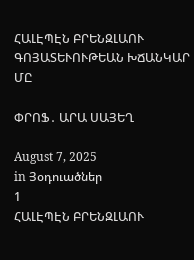ՀԱԼԷՊԷՆ ԲՐԵՆԶԼԱՈՒ ԳՈՅԱՏԵՒՈՒԹԵԱՆ ԽՃԱՆԿԱՐ ՄԸ

ՓՐՈՖ․ ԱՐԱ ՍԱՅԵՂ

August 7, 2025
in Յօդուածներ
1
ՀԱԼԷՊԷՆ ԲՐԵՆԶԼԱՈՒ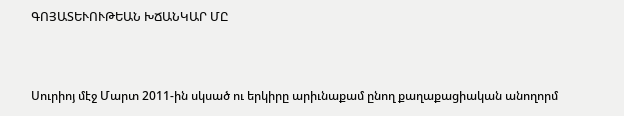ԳՈՅԱՏԵՒՈՒԹԵԱՆ ԽՃԱՆԿԱՐ ՄԸ



Սուրիոյ մէջ Մարտ 2011-ին սկսած ու երկիրը արիւնաքամ ընող քաղաքացիական անողորմ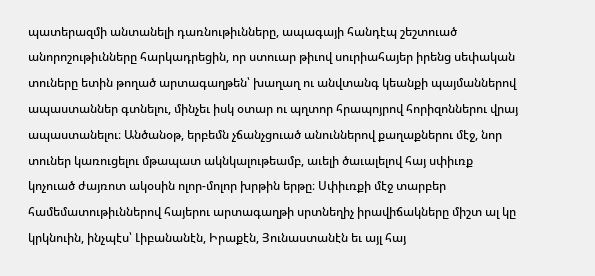պատերազմի անտանելի դառնութիւնները, ապագայի հանդէպ շեշտուած անորոշութիւնները հարկադրեցին, որ ստուար թիւով սուրիահայեր իրենց սեփական տուները ետին թողած արտագաղթեն՝ խաղաղ ու անվտանգ կեանքի պայմաններով ապաստաններ գտնելու, մինչեւ իսկ օտար ու պղտոր հրապոյրով հորիզոններու վրայ ապաստանելու։ Անծանօթ, երբեմն չճանչցուած անուններով քաղաքներու մէջ, նոր տուներ կառուցելու մթապատ ակնկալութեամբ, աւելի ծաւալելով հայ սփիւռք կոչուած ժայռոտ ակօսին ոլոր-մոլոր խրթին երթը։ Սփիւռքի մէջ տարբեր համեմատութիւններով հայերու արտագաղթի սրտնեղիչ իրավիճակները միշտ ալ կը կրկնուին, ինչպէս՝ Լիբանանէն, Իրաքէն, Յունաստանէն եւ այլ հայ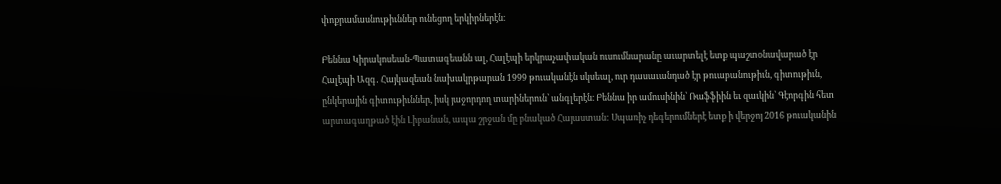փոքրամասնութիւններ ունեցող երկիրներէն։

Բեննա Կիրակոսեան-Պատագեանն ալ, Հալէպի երկրաչափական ուսումնարանը աւարտելէ ետք պաշտօնավարած էր Հալէպի Ազգ․ Հայկազեան նախակրթարան 1999 թուականէն սկսեալ, ուր դասաւանդած էր թուաբանութիւն, գիտութիւն, ընկերային գիտութիւններ, իսկ յաջորդող տարիներուն՝ անգլերէն։ Բեննա իր ամուսինին՝ Ռաֆֆիին եւ զաւկին՝ Գէորգին հետ արտագաղթած էին Լիբանան, ապա շրջան մը բնակած Հայաստան: Սպառիչ դեգերումներէ ետք ի վերջոյ 2016 թուականին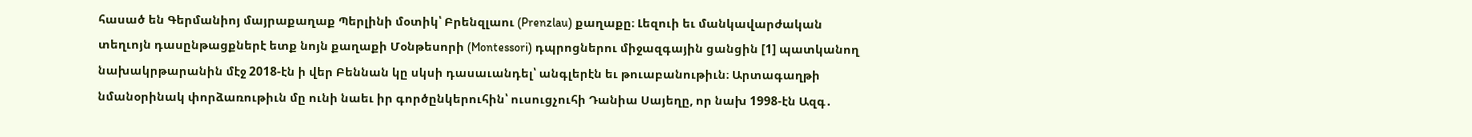հասած են Գերմանիոյ մայրաքաղաք Պերլինի մօտիկ՝ Բրենզլաու (Prenzlau) քաղաքը։ Լեզուի եւ մանկավարժական տեղւոյն դասընթացքներէ ետք նոյն քաղաքի Մօնթեսորի (Montessori) դպրոցներու միջազգային ցանցին [1] պատկանող նախակրթարանին մէջ 2018-էն ի վեր Բեննան կը սկսի դասաւանդել՝ անգլերէն եւ թուաբանութիւն։ Արտագաղթի նմանօրինակ փորձառութիւն մը ունի նաեւ իր գործընկերուհին՝ ուսուցչուհի Դանիա Սայեղը, որ նախ 1998-էն Ազգ․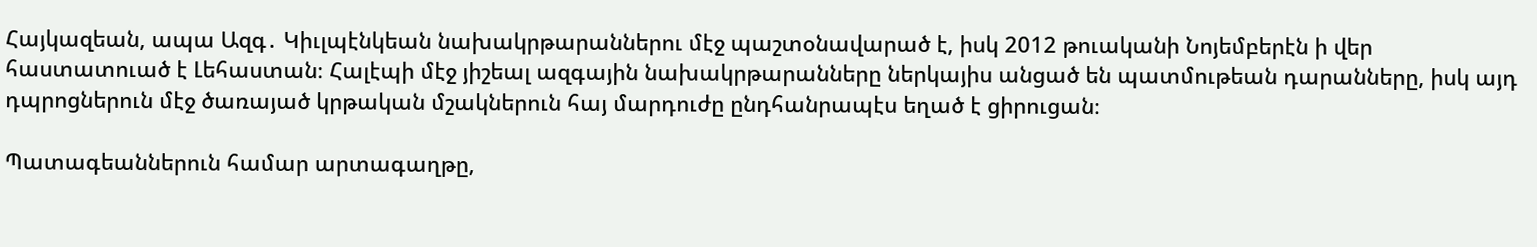Հայկազեան, ապա Ազգ․ Կիւլպէնկեան նախակրթարաններու մէջ պաշտօնավարած է, իսկ 2012 թուականի Նոյեմբերէն ի վեր հաստատուած է Լեհաստան։ Հալէպի մէջ յիշեալ ազգային նախակրթարանները ներկայիս անցած են պատմութեան դարանները, իսկ այդ դպրոցներուն մէջ ծառայած կրթական մշակներուն հայ մարդուժը ընդհանրապէս եղած է ցիրուցան։

Պատագեաններուն համար արտագաղթը,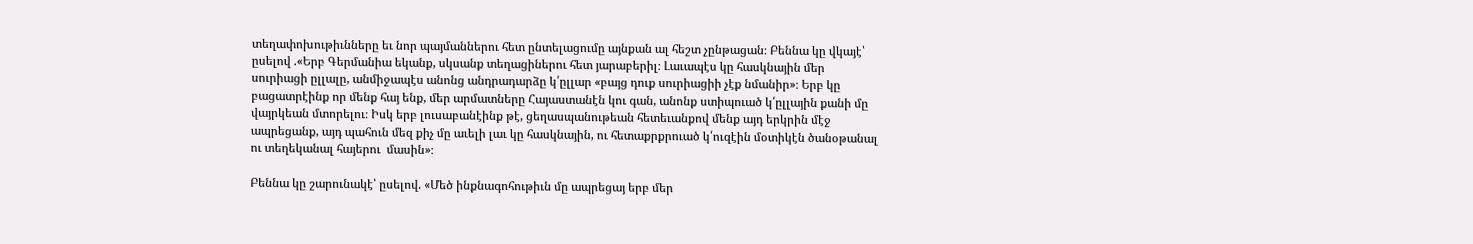տեղափոխութիւնները եւ նոր պայմաններու հետ ընտելացումը այնքան ալ հեշտ չընթացան։ Բեննա կը վկայէ՝ ըսելով .«Երբ Գերմանիա եկանք, սկսանք տեղացիներու հետ յարաբերիլ։ Լաւապէս կը հասկնային մեր սուրիացի ըլլալը, անմիջապէս անոնց անդրադարձը կ՛ըլլար «բայց դուք սուրիացիի չէք նմանիր»։ Երբ կը բացատրէինք որ մենք հայ ենք, մեր արմատները Հայաստանէն կու գան, անոնք ստիպուած կ՛ըլլային քանի մը վայրկեան մտորելու։ Իսկ երբ լուսաբանէինք թէ, ցեղասպանութեան հետեւանքով մենք այդ երկրին մէջ ապրեցանք, այդ պահուն մեզ քիչ մը աւելի լաւ կը հասկնային, ու հետաքրքրուած կ՛ուզէին մօտիկէն ծանօթանալ ու տեղեկանալ հայերու  մասին»։

Բեննա կը շարունակէ՝ ըսելով. «Մեծ ինքնագոհութիւն մը ապրեցայ երբ մեր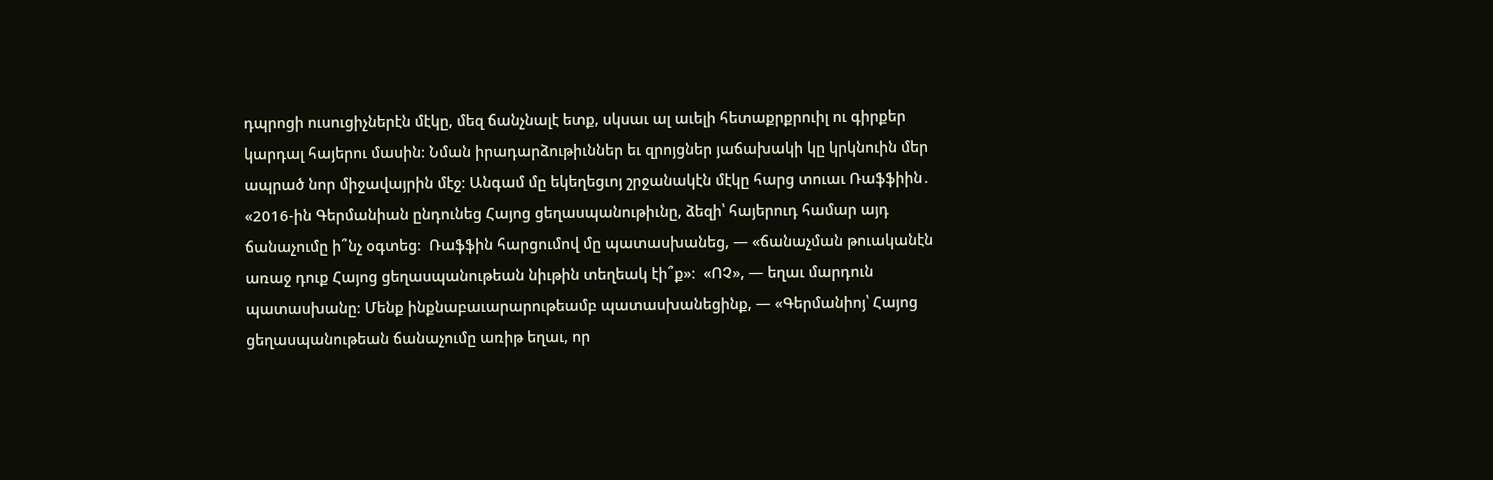դպրոցի ուսուցիչներէն մէկը, մեզ ճանչնալէ ետք, սկսաւ ալ աւելի հետաքրքրուիլ ու գիրքեր կարդալ հայերու մասին։ Նման իրադարձութիւններ եւ զրոյցներ յաճախակի կը կրկնուին մեր ապրած նոր միջավայրին մէջ։ Անգամ մը եկեղեցւոյ շրջանակէն մէկը հարց տուաւ Ռաֆֆիին․ «2016-ին Գերմանիան ընդունեց Հայոց ցեղասպանութիւնը, ձեզի՝ հայերուդ համար այդ ճանաչումը ի՞նչ օգտեց։  Ռաֆֆին հարցումով մը պատասխանեց, — «ճանաչման թուականէն առաջ դուք Հայոց ցեղասպանութեան նիւթին տեղեակ էի՞ք»։  «ՈՉ», — եղաւ մարդուն պատասխանը։ Մենք ինքնաբաւարարութեամբ պատասխանեցինք, — «Գերմանիոյ՝ Հայոց ցեղասպանութեան ճանաչումը առիթ եղաւ, որ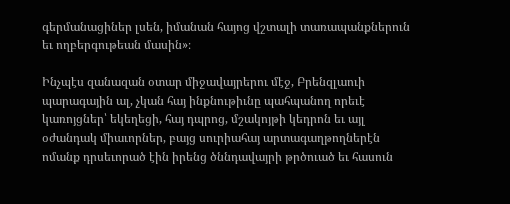գերմանացիներ լսեն, իմանան հայոց վշտալի տառապանքներուն եւ ողբերգութեան մասին»։

Ինչպէս զանազան օտար միջավայրերու մէջ, Բրենզլաուի պարագային ալ, չկան հայ ինքնութիւնը պահպանող որեւէ կառոյցներ՝ եկեղեցի, հայ դպրոց, մշակոյթի կեդրոն եւ այլ օժանդակ միաւորներ, բայց սուրիահայ արտագաղթողներէն ոմանք դրսեւորած էին իրենց ծննդավայրի թրծուած եւ հասուն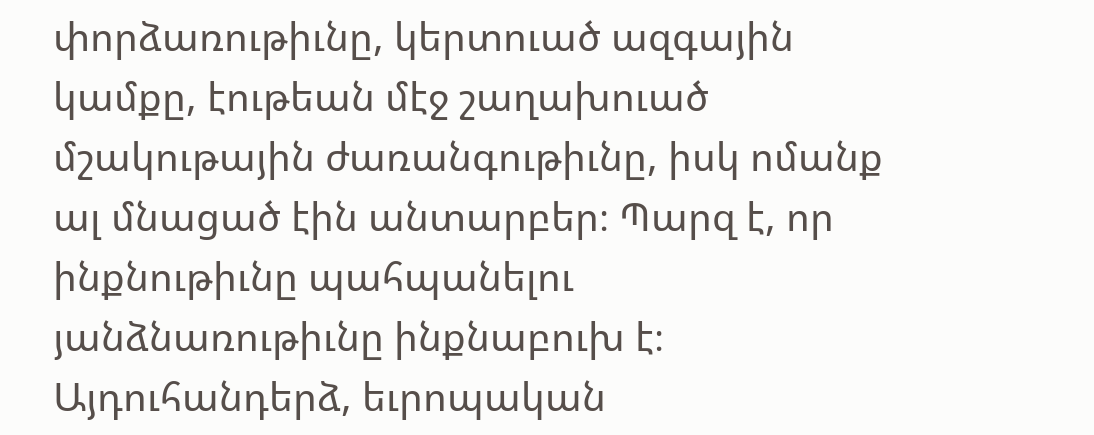փորձառութիւնը, կերտուած ազգային կամքը, էութեան մէջ շաղախուած մշակութային ժառանգութիւնը, իսկ ոմանք ալ մնացած էին անտարբեր։ Պարզ է, որ ինքնութիւնը պահպանելու յանձնառութիւնը ինքնաբուխ է։ Այդուհանդերձ, եւրոպական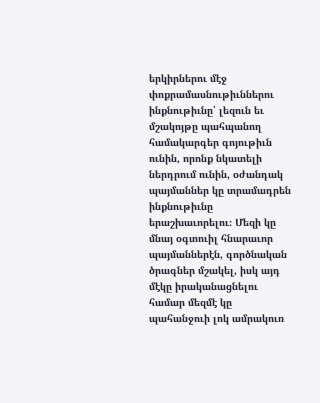երկիրներու մէջ փոքրամասնութիւններու ինքնութիւնը՝ լեզուն եւ մշակոյթը պահպանող  համակարգեր գոյութիւն ունին, որոնք նկատելի ներդրում ունին, օժանդակ պայմաններ կը տրամադրեն ինքնութիւնը երաշխաւորելու։ Մեզի կը մնայ օգտուիլ հնարաւոր պայմաններէն, գործնական ծրագներ մշակել, իսկ այդ մէկը իրականացնելու համար մեզմէ կը պահանջուի լոկ ամրակուռ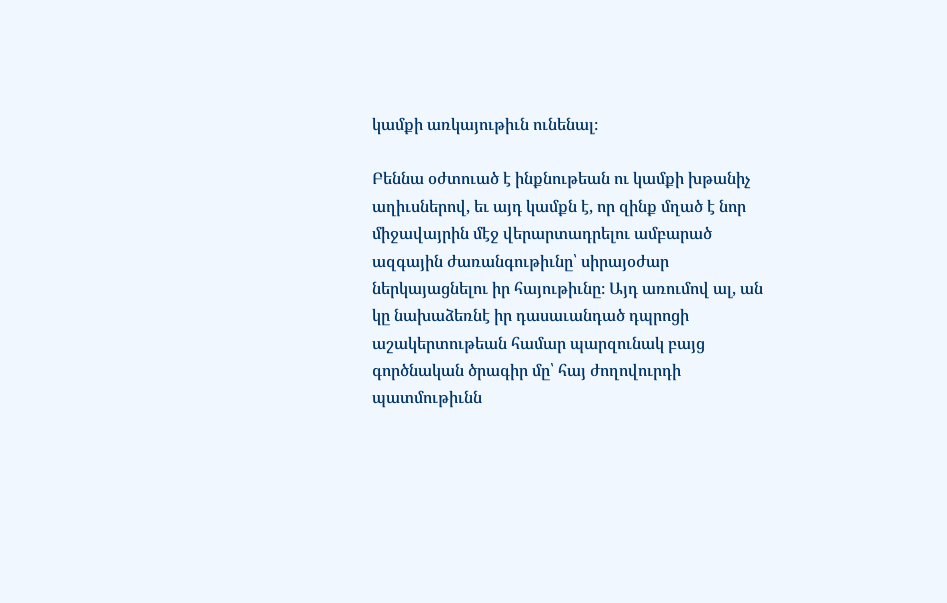կամքի առկայութիւն ունենալ։

Բեննա օժտուած է ինքնութեան ու կամքի խթանիչ աղիւսներով, եւ այդ կամքն է, որ զինք մղած է նոր միջավայրին մէջ վերարտադրելու ամբարած ազգային ժառանգութիւնը՝ սիրայօժար ներկայացնելու իր հայութիւնը։ Այդ առումով ալ, ան կը նախաձեռնէ իր դասաւանդած դպրոցի աշակերտութեան համար պարզունակ բայց գործնական ծրագիր մը՝ հայ ժողովուրդի պատմութիւնն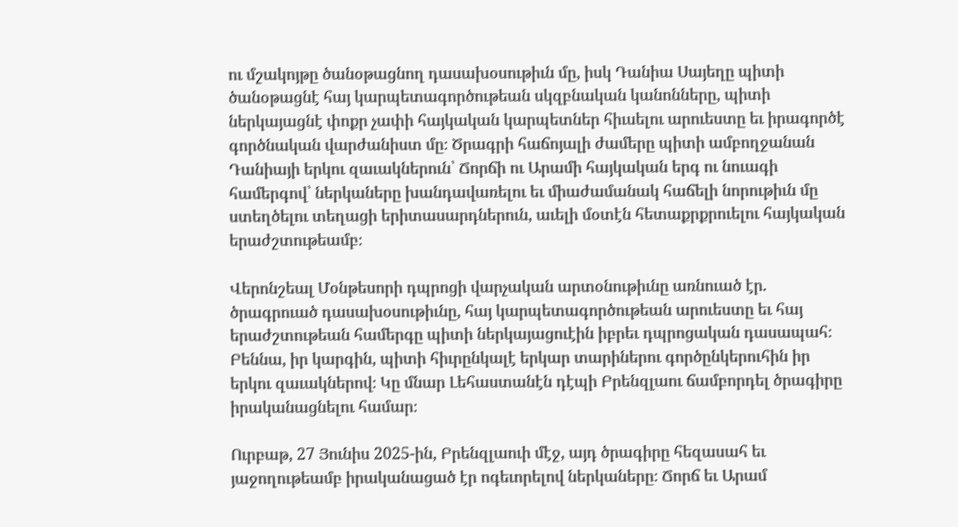ու մշակոյթը ծանօթացնող դասախօսութիւն մը, իսկ Դանիա Սայեղը պիտի ծանօթացնէ հայ կարպետագործութեան սկզբնական կանոնները, պիտի ներկայացնէ փոքր չափի հայկական կարպետներ հիւսելու արուեստը եւ իրագործէ գործնական վարժանիստ մը։ Ծրագրի հաճոյալի ժամերը պիտի ամբողջանան Դանիայի երկու զաւակներուն՝ Ճորճի ու Արամի հայկական երգ ու նուագի համերգով՝ ներկաները խանդավառելու եւ միաժամանակ հաճելի նորութիւն մը ստեղծելու տեղացի երիտասարդներուն, աւելի մօտէն հետաքրքրուելու հայկական երաժշտութեամբ։

Վերոնշեալ Մօնթեսորի դպրոցի վարչական արտօնութիւնը առնուած էր. ծրագրուած դասախօսութիւնը, հայ կարպետագործութեան արուեստը եւ հայ երաժշտութեան համերգը պիտի ներկայացուէին իբրեւ դպրոցական դասապահ։ Բեննա, իր կարգին, պիտի հիւրընկալէ երկար տարիներու գործընկերուհին իր երկու զաւակներով։ Կը մնար Լեհաստանէն դէպի Բրենզլաու ճամբորդել ծրագիրը իրականացնելու համար։

Ուրբաթ, 27 Յունիս 2025-ին, Բրենզլաուի մէջ, այդ ծրագիրը հեզասահ եւ յաջողութեամբ իրականացած էր ոգեւորելով ներկաները։ Ճորճ եւ Արամ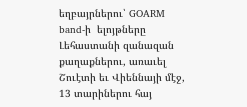եղբայրներու՝ GOARM band-ի  ելոյթները Լեհաստանի զանազան քաղաքներու, առաւել Շուէտի եւ Վիեննայի մէջ, 13 տարիներու հայ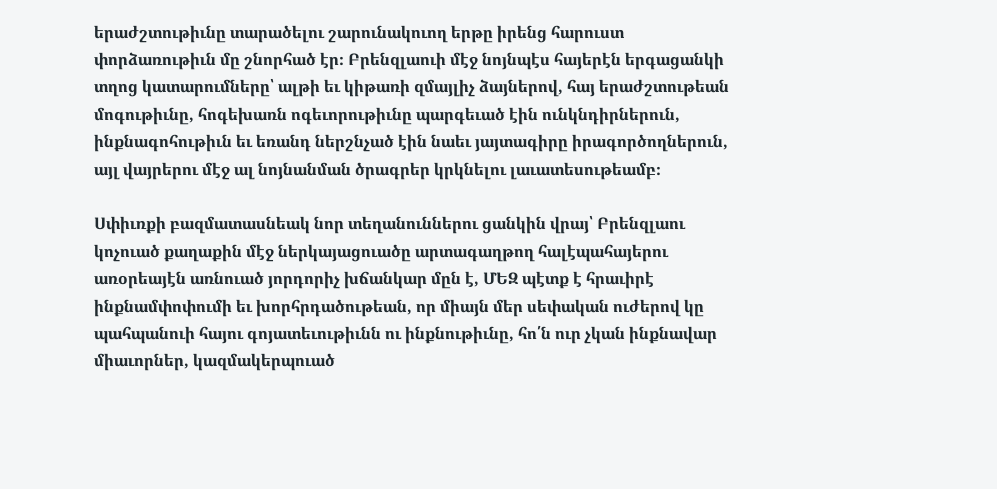երաժշտութիւնը տարածելու շարունակուող երթը իրենց հարուստ փորձառութիւն մը շնորհած էր։ Բրենզլաուի մէջ նոյնպէս հայերէն երգացանկի տղոց կատարումները՝ ալթի եւ կիթառի զմայլիչ ձայներով, հայ երաժշտութեան մոգութիւնը, հոգեխառն ոգեւորութիւնը պարգեւած էին ունկնդիրներուն, ինքնագոհութիւն եւ եռանդ ներշնչած էին նաեւ յայտագիրը իրագործողներուն, այլ վայրերու մէջ ալ նոյնանման ծրագրեր կրկնելու լաւատեսութեամբ։

Սփիւռքի բազմատասնեակ նոր տեղանուններու ցանկին վրայ՝ Բրենզլաու կոչուած քաղաքին մէջ ներկայացուածը արտագաղթող հալէպահայերու առօրեայէն առնուած յորդորիչ խճանկար մըն է, ՄԵԶ պէտք է հրաւիրէ ինքնամփոփումի եւ խորհրդածութեան, որ միայն մեր սեփական ուժերով կը պահպանուի հայու գոյատեւութիւնն ու ինքնութիւնը, հո՛ն ուր չկան ինքնավար միաւորներ, կազմակերպուած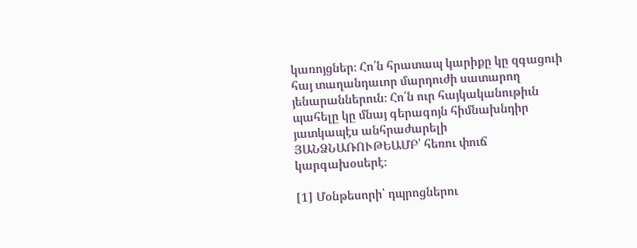կառոյցներ։ Հո՛ն հրատապ կարիքը կը զգացուի հայ տաղանդաւոր մարդուժի սատարող յենարաններուն։ Հո՛ն ուր հայկականութիւն պահելը կը մնայ գերագոյն հիմնախնդիր յատկապէս անհրաժարելի ՅԱՆՁՆԱՌՈՒԹԵԱՄԲ՝ հեռու փուճ կարգախօսերէ։

[1] Մօնթեսորի՝ դպրոցներու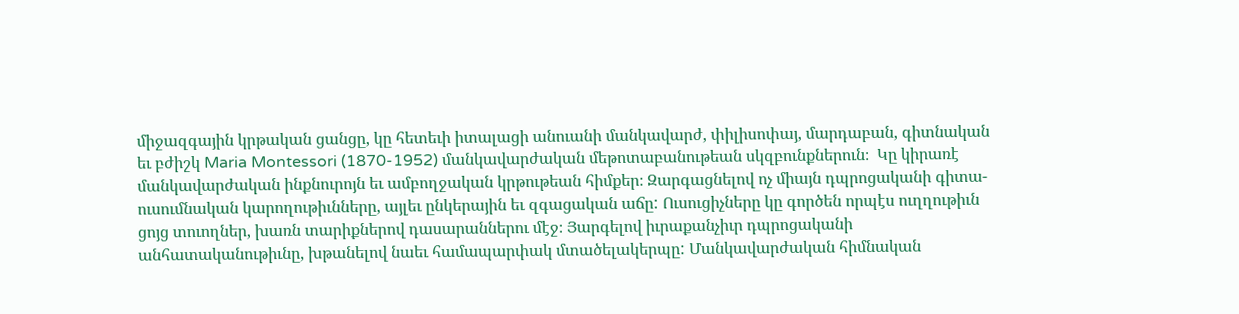միջազգային կրթական ցանցը, կը հետեւի իտալացի անուանի մանկավարժ, փիլիսոփայ, մարդաբան, գիտնական եւ բժիշկ Maria Montessori (1870-1952) մանկավարժական մեթոտաբանութեան սկզբունքներուն։  Կը կիրառէ մանկավարժական ինքնուրոյն եւ ամբողջական կրթութեան հիմքեր։ Զարգացնելով ոչ միայն դպրոցականի գիտա-ուսումնական կարողութիւնները, այլեւ ընկերային եւ զգացական աճը: Ուսուցիչները կը գործեն որպէս ուղղութիւն ցոյց տուողներ, խառն տարիքներով դասարաններու մէջ։ Յարգելով իւրաքանչիւր դպրոցականի անհատականութիւնը, խթանելով նաեւ համապարփակ մտածելակերպը: Մանկավարժական հիմնական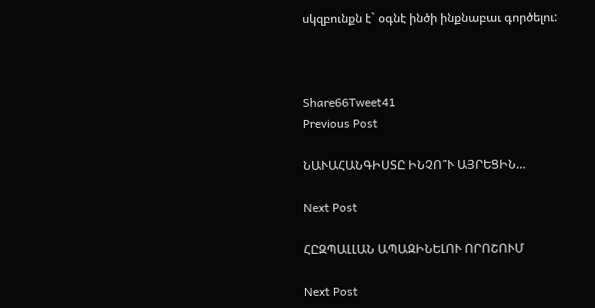սկզբունքն է` օգնէ ինծի ինքնաբաւ գործելու:



Share66Tweet41
Previous Post

ՆԱՒԱՀԱՆԳԻՍՏԸ ԻՆՉՈ՞Ւ ԱՅՐԵՑԻՆ…

Next Post

ՀԸԶՊԱԼԼԱՆ ԱՊԱԶԻՆԵԼՈՒ ՈՐՈՇՈՒՄ

Next Post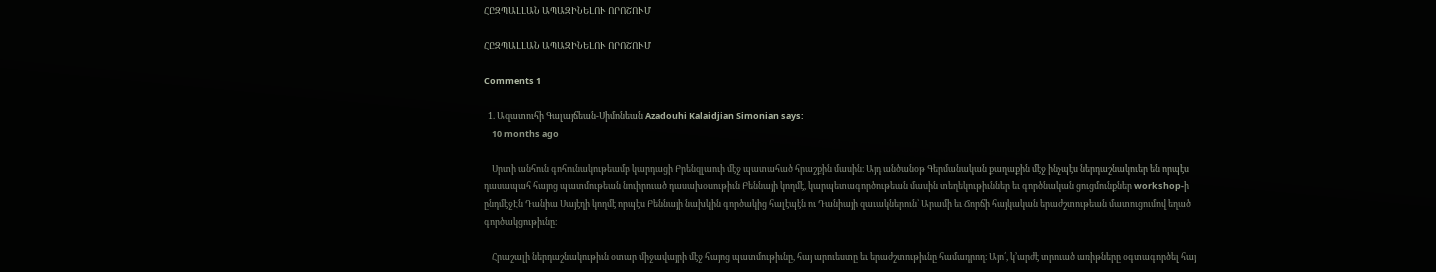ՀԸԶՊԱԼԼԱՆ ԱՊԱԶԻՆԵԼՈՒ ՈՐՈՇՈՒՄ

ՀԸԶՊԱԼԼԱՆ ԱՊԱԶԻՆԵԼՈՒ ՈՐՈՇՈՒՄ

Comments 1

  1. Ազատուհի Գալայճեան-Սիմոնեան Azadouhi Kalaidjian Simonian says:
    10 months ago

    Սրտի անհուն գոհունակութեամբ կարդացի Բրենզլաուի մէջ պատահած հրաշքին մասին։ Այդ անծանօթ Գերմանական քաղաքին մէջ ինչպէս ներդաշնակուեր են որպէս դասապահ հայոց պատմութեան նուիրուած դասախօսութիւն Բեննայի կողմէ, կարպետագործութեան մասին տեղեկութիւններ եւ գործնական ցուցմունքներ workshop-ի ընդմէջԷն Դանիա Սայէղի կողմէ որպէս Բեննայի նախկին գործակից հալէպէն ու Դանիայի զաւակներուն՝ Արամի եւ Ճորճի հայկական երաժշտութեան մատուցումով եղած գործակցութիւնը։

    Հրաշալի ներդաշնակութիւն օտար միջավայրի մէջ հայոց պատմութիւնը, հայ արուեստը եւ երաժշտութիւնը համադրող։ Այո՛, կ’արժէ տրուած առիթները օգտագործել հայ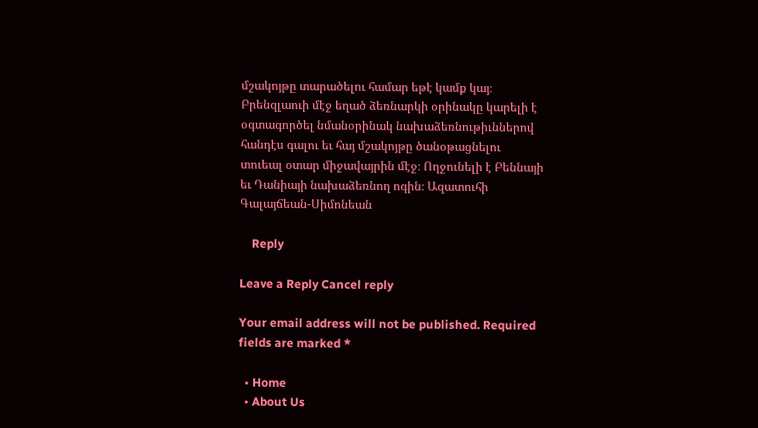մշակոյթը տարածելու համար եթէ կամք կայ։ Բրենզլաուի մէջ եղած ձեռնարկի օրինակը կարելի է օգտագործել նմանօրինակ նախաձեռնութիւններով հանդէս գալու եւ հայ մշակոյթը ծանօթացնելու տուեալ օտար միջավայրին մէջ։ Ողջունելի է Բեննայի եւ Դանիայի նախաձեռնող ոգին։ Ազատուհի Գալայճեան-Սիմոնեան

    Reply

Leave a Reply Cancel reply

Your email address will not be published. Required fields are marked *

  • Home
  • About Us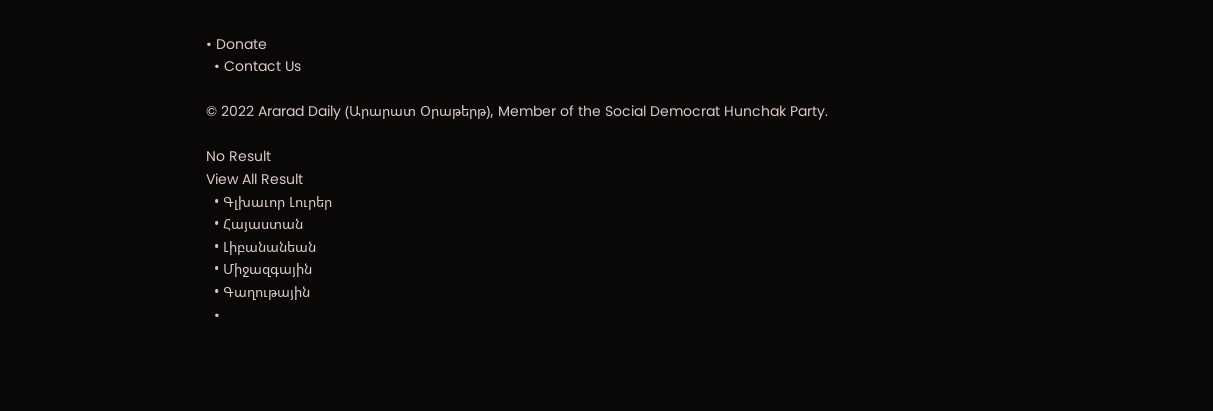• Donate
  • Contact Us

© 2022 Ararad Daily (Արարատ Օրաթերթ), Member of the Social Democrat Hunchak Party.

No Result
View All Result
  • Գլխաւոր Լուրեր
  • Հայաստան
  • Լիբանանեան
  • Միջազգային
  • Գաղութային
  •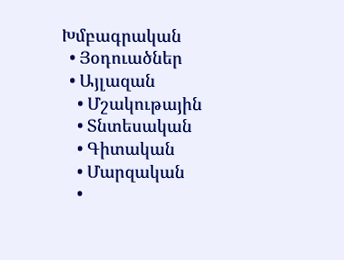Խմբագրական
  • Յօդուածներ
  • Այլազան
    • Մշակութային
    • Տնտեսական
    • Գիտական
    • Մարզական
    •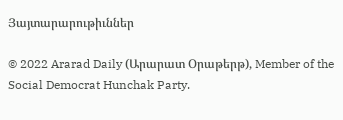Յայտարարութիւններ

© 2022 Ararad Daily (Արարատ Օրաթերթ), Member of the Social Democrat Hunchak Party.